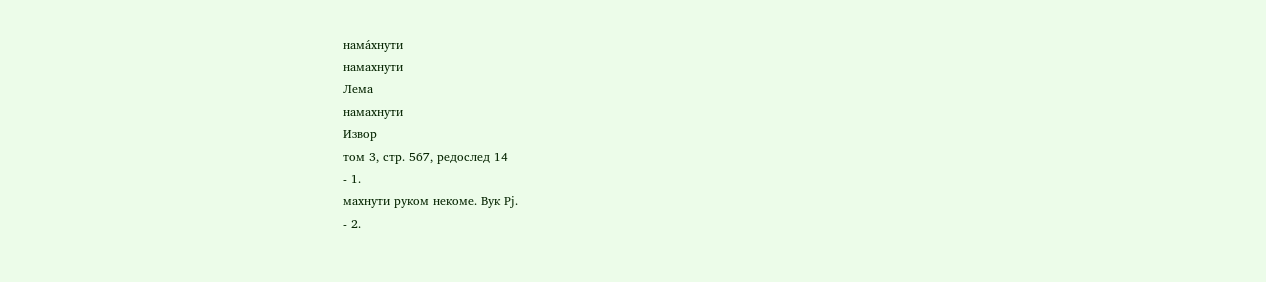нама́хнути
намахнути
Лема
намахнути
Извор
том 3, стр. 567, редослед 14
- 1.
махнути руком некоме. Вук Рј.
- 2.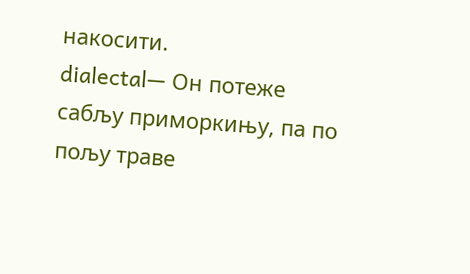накосити.
dialectal— Он потеже сабљу приморкињу, па по пољу траве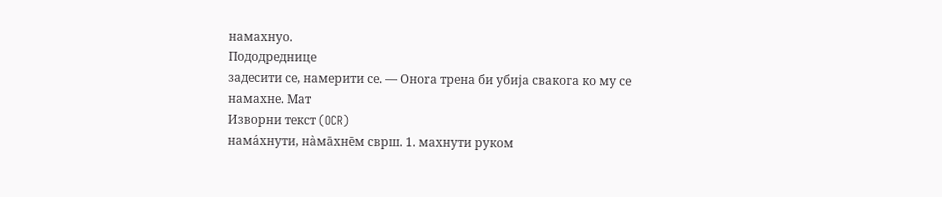намахнуо.
Пододреднице
задесити се, намерити се. — Оноrа трена би убија свакога ко му се намахне. Мат
Изворни текст (OCR)
нама́хнути, на̀ма̄хне̄м сврш. 1. махнути руком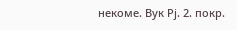некоме. Вук Рј. 2. покр.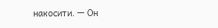накосити. — Он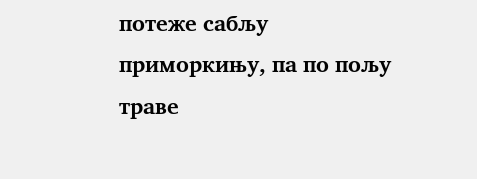потеже сабљу приморкињу, па по пољу траве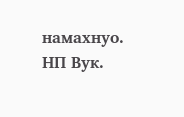намахнуо. НП Вук.